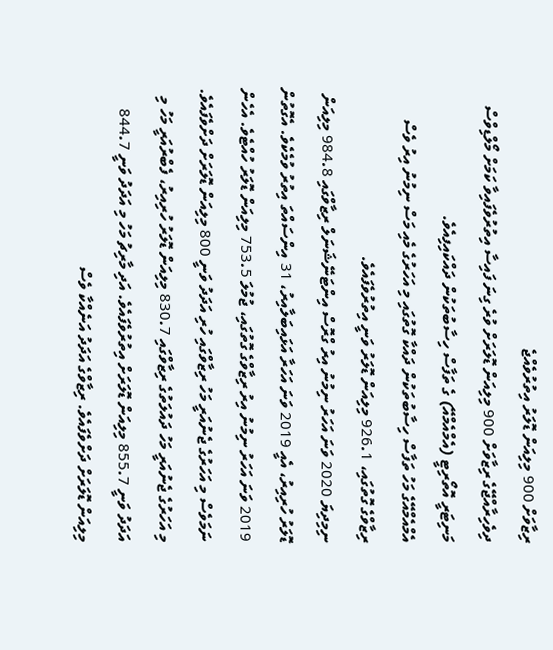ރިޒާވަށް 900 މިލިއަން ޑޮލަރު އިތުރުވެއްޖެ
ދިވެހިރާއްޖޭގެ ރިޒާވަށް 900 މިލިއަން ޑޮލަރަށް ވުރެ ގިނަ ފައިސާ އިތުރުވެފައިވާ ކަމަށް މޯލްޑިވްސް މަނިޓަރީ އޮތޯރިޓީ (އެމްއެމްއޭ) ގެ ތަފާސް ހިސާބުތަކުން ދައްކައިފިއެވެ.
އެމްއެމްއޭގެ މަހު ތަފާސް ހިސާބުތަކުން ދައްކާ ގޮތުގައި މި އަހަރުގެ މެއި މަސް ނިމުނު އިރު ވެސް ރިޒާވްގެ ގޮތުގައި، 926.1 މިލިއަން ޑޮލަރު ވަނީ އިތުރުވެފައެވެ.
ނިމިދިޔަ 2020 ވަނަ އަހަރު ނިމުނު އިރު ގްރޮސް އިންޓަނޭޝަނަލް ރިޒާވްގައި 984.8 މިލިއަން ޑޮލަރު ހުރިއިރު، އެއީ 2019 ވަނަ އަހަރާ އަޅައިބަލާއިރު، 31 އިންސައްތަ އިތުރު ވުމެކެވެ. އެގޮތުން 2019 ވަނަ އަހަރު ނިމުނު އިރު ރިޒާވްގެ ގޮތުގައި، ޖުމުލަ 753.5 މިލިއަން ޑޮލަރު ހުއްޓެވެ. އެހެން ނަމަވެސް މި އަހަރުގެ ޖެނުއަރީ މަހު ރިޒާވްގައި ހުރި އަދަދު ވަނީ 800 މިލިއަން ޑޮލަރަށް ދަށްވެފައެވެ.
މި އަހަރުގެ ޖެނުއަރީ މަހު ދައުލަތުގެ ރިޒާވްގައި 830.7 މިލިއަން ޑޮލަރު ހުރިއިރު، ފެބްރުއަރީ މަހު މި އަދަދު ވަނީ 855.7 މިލިއަން ޑޮލަރަށް އިތުރުވެފައެވެ. އަދި މާރިޗު މަހު މި އަދަދު ވަނީ 844.7 މިލިއަން ޑޮލަރަށް ދަށްވެފައެވެ. ރިޒާވްގެ އަދަދު އަނެއްކާ ވެސް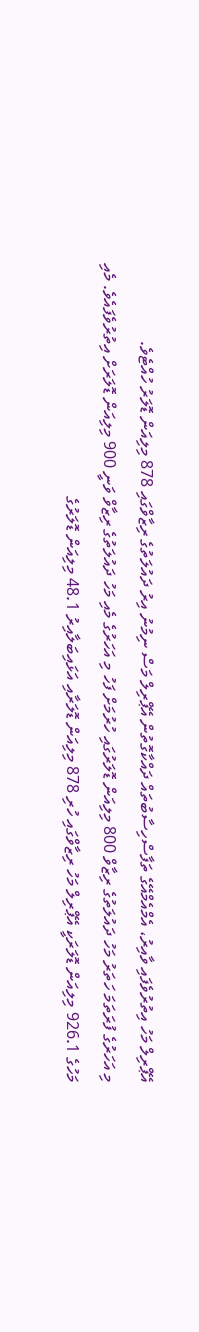އޭޕްރިލް މަހު އިތުރުވެފައި ވާއިރު، އެމްއެމްއޭގެ ތަފާސްހިސާބުތައް ދައްކާގޮތުން އޭޕްރިލް މަސް ނިމުނު އިރު ދައުލަތުގެ ރިޒާވްގައި 878 މިލިއަން ޑޮލަރު ހުއްޓެވެ.
މި އަހަރުގެ ފުރަތަމަ ހަތަރު މަހު ދައުލަތުގެ ރިޒާވް 800 މިލިއަން ޑޮލަރުގައި ހުރުމަށް ފަހު މި އަހަރުގެ މެއި މަހު ދައުލަތުގެ ރިޒާވް ވަނީ 900 މިލިއަން ޑޮލަރަށް އިތުރުވެފައެވެ. މެއި މަހުގެ 926.1 މިލިއަން ޑޮލަރަކީ އޭޕްރިލް މަހު ރިޒާވްގައި ހުރި 878 މިލިއަން ޑޮލަރާއި އަޅައިބަލާއިރު 48.1 މިލިއަން ޑޮލަރުގެ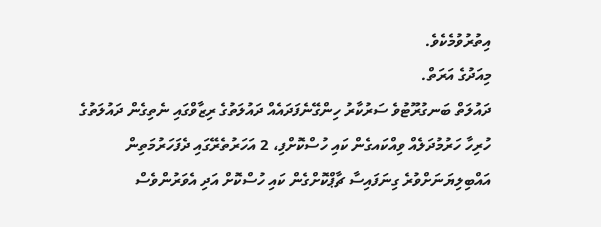އިތުރުވުމެކެވެ.
މިއަދުގެ އަރަތް.
ދައުލަތް ބަނގުރޫޓުވެ ސަރުކާރު ހިންގޭނެފަދައެއް ދައުލަތުގެ ރިޒާވްގައި ނެތިގެން ދައުލަތުގެ ހުރިހާ ހަރުމުދަލެއް ވިއްކައގެން ކައި ހުސްކޮށްފި، 2 އަހަރުތެރޭގައި ދެފަހަރުމަތިން އައްބިލިޔަނަށްވުރެ ގިނަފައިސާ ޗާޕްކޮށްގެން ކައި ހުސްކޮށް އަދި އެވަރުންވެސް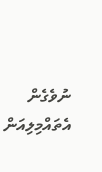ނުވެގެން އެތައްމިލިއަން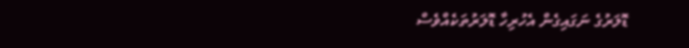ޑޮލަރުގެ ނަގައިގެން އެހުރިހާ ޑޮލަރުތަކެއްވެސް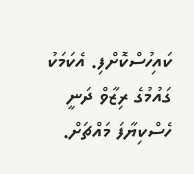ކައިހުސްކޮށްފި. އެކަމަކު ގައުމުގެ ރިޒާވް ދަނީ ހެސްކިޔާފަ މައްޗަށް.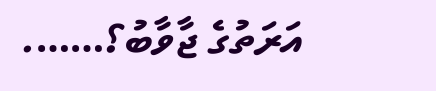އަރަތުގެ ޖާވާބު؟…….